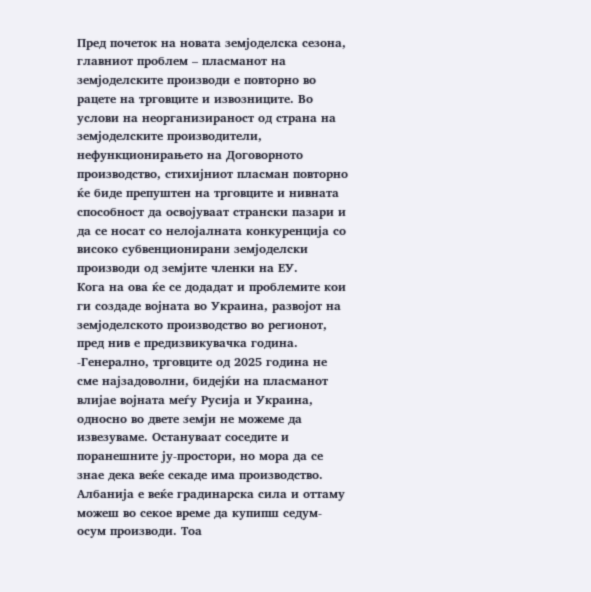Пред почеток на новата земјоделска сезона, главниот проблем – пласманот на земјоделските производи е повторно во рацете на трговците и извозниците. Во услови на неорганизираност од страна на земјоделските производители, нефункционирањето на Договорното производство, стихијниот пласман повторно ќе биде препуштен на трговците и нивната способност да освојуваат странски пазари и да се носат со нелојалната конкуренција со високо субвенционирани земјоделски производи од земјите членки на ЕУ.
Кога на ова ќе се додадат и проблемите кои ги создаде војната во Украина, развојот на земјоделското производство во регионот, пред нив е предизвикувачка година.
-Генерално, трговците од 2025 година не сме најзадоволни, бидејќи на пласманот влијае војната меѓу Русија и Украина, односно во двете земји не можеме да извезуваме. Остануваат соседите и поранешните ју-простори, но мора да се знае дека веќе секаде има производство. Албанија е веќе градинарска сила и оттаму можеш во секое време да купипш седум-осум производи. Тоа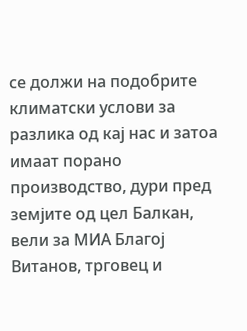се должи на подобрите климатски услови за разлика од кај нас и затоа имаат порано производство, дури пред земјите од цел Балкан, вели за МИА Благој Витанов, трговец и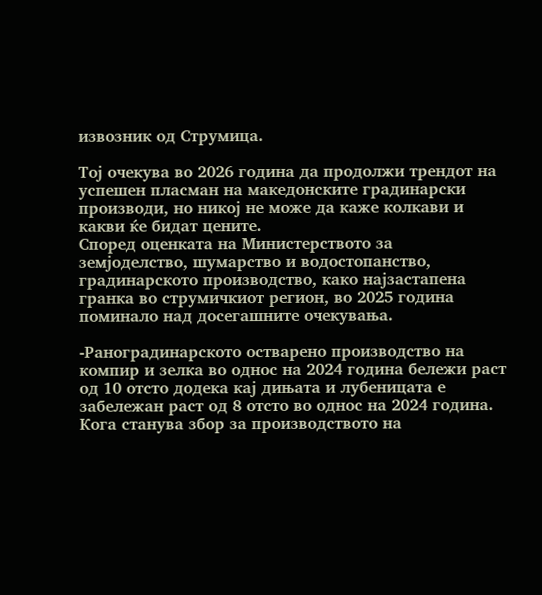извозник од Струмица.

Тој очекува во 2026 година да продолжи трендот на успешен пласман на македонските градинарски производи, но никој не може да каже колкави и какви ќе бидат цените.
Според оценката на Министерството за земјоделство, шумарство и водостопанство, градинарското производство, како најзастапена гранка во струмичкиот регион, во 2025 година поминало над досегашните очекувања.

-Раноградинарското остварено производство на компир и зелка во однос на 2024 година бележи раст од 10 отсто додека кај дињата и лубеницата е забележан раст од 8 отсто во однос на 2024 година. Кога станува збор за производството на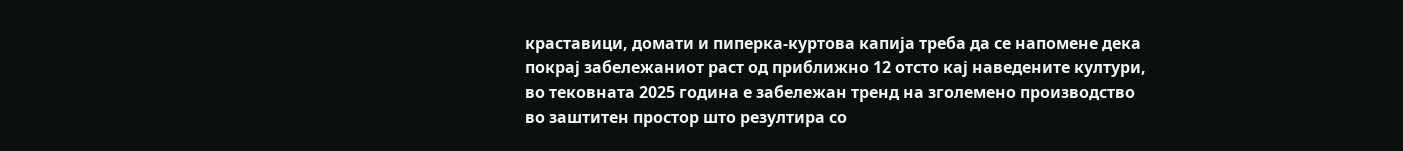краставици, домати и пиперка-куртова капија треба да се напомене дека покрај забележаниот раст од приближно 12 отсто кај наведените култури, во тековната 2025 година е забележан тренд на зголемено производство во заштитен простор што резултира со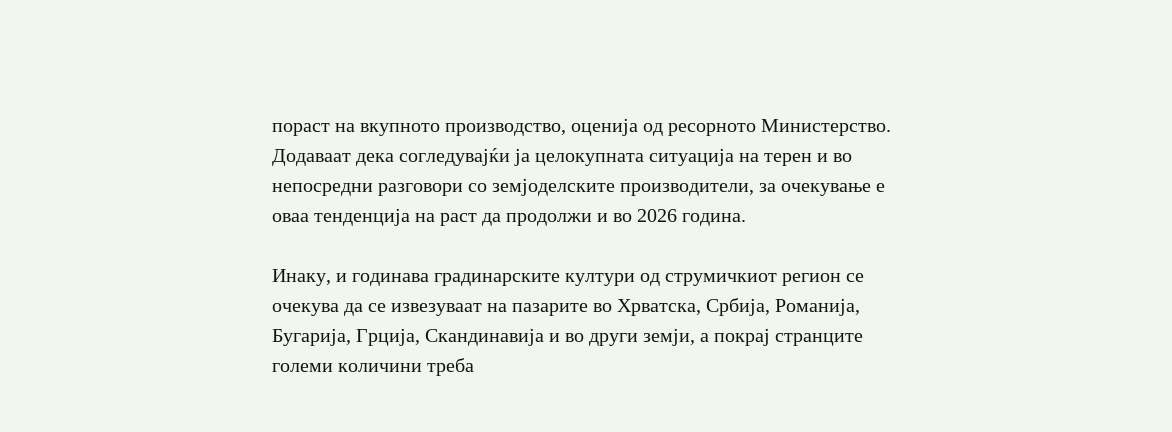пораст на вкупното производство, оценија од ресорното Министерство.
Додаваат дека согледувајќи ја целокупната ситуација на терен и во непосредни разговори со земјоделските производители, за очекување е оваа тенденција на раст да продолжи и во 2026 година.

Инаку, и годинава градинарските култури од струмичкиот регион се очекува да се извезуваат на пазарите во Хрватска, Србија, Романија, Бугарија, Грција, Скандинавија и во други земји, а покрај странците големи количини треба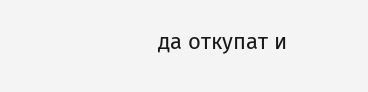да откупат и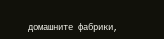домашните фабрики,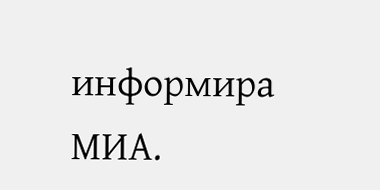информира МИА.